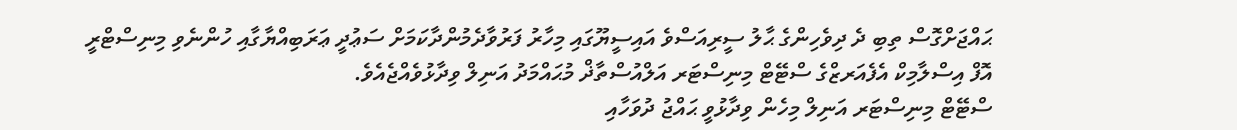ޙައްޖަށްގޮސް ތިބި ދެ ދިވެހިންގެ ޙާލު ސީރިއަސްވެ އައިސީޔޫގައި މިހާރު ފަރުވާދެމުންދާކަމަށް ސަޢުދީ ޢަރަބިއްޔާގާއި ހުންނެވި މިނިސްޓްރީ އޮފް އިސްލާމިކް އެފެއަރޒްގެ ސްޓޭޓް މިނިސްޓަރ އަލްއުސްތާޛް މުޙައްމަދު އަނިލް ވިދާޅުވެއްޖެއެވެ.
ސްޓޭޓް މިނިސްޓަރ އަނިލް މިހެން ވިދާޅުވީ ޙައްޖު ދުވަހާއި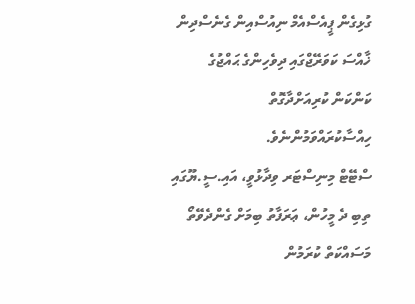ގުޅިގެން ޕީއެސްއެމް ނިއުސްއިން ގެނެސްދިން ޚާއްސަ ކަވަރޭޖްގައި ދިވެހިންގެ ޙައްޖުގެ ކަންކަން ކުރިއަށްދާގޮތް ހިއްސާކުރައްވަމުންނެވެ.
ސްޓޭޓް މިނިސްޓަރ ވިދާޅުވީ، އައި.ސީ.ޔޫގައި ތިބި ދެ މީހުން، ޢަރަފާތު ބިމަށް ގެންދެވޭތޯ މަސައްކަތް ކުރަމުން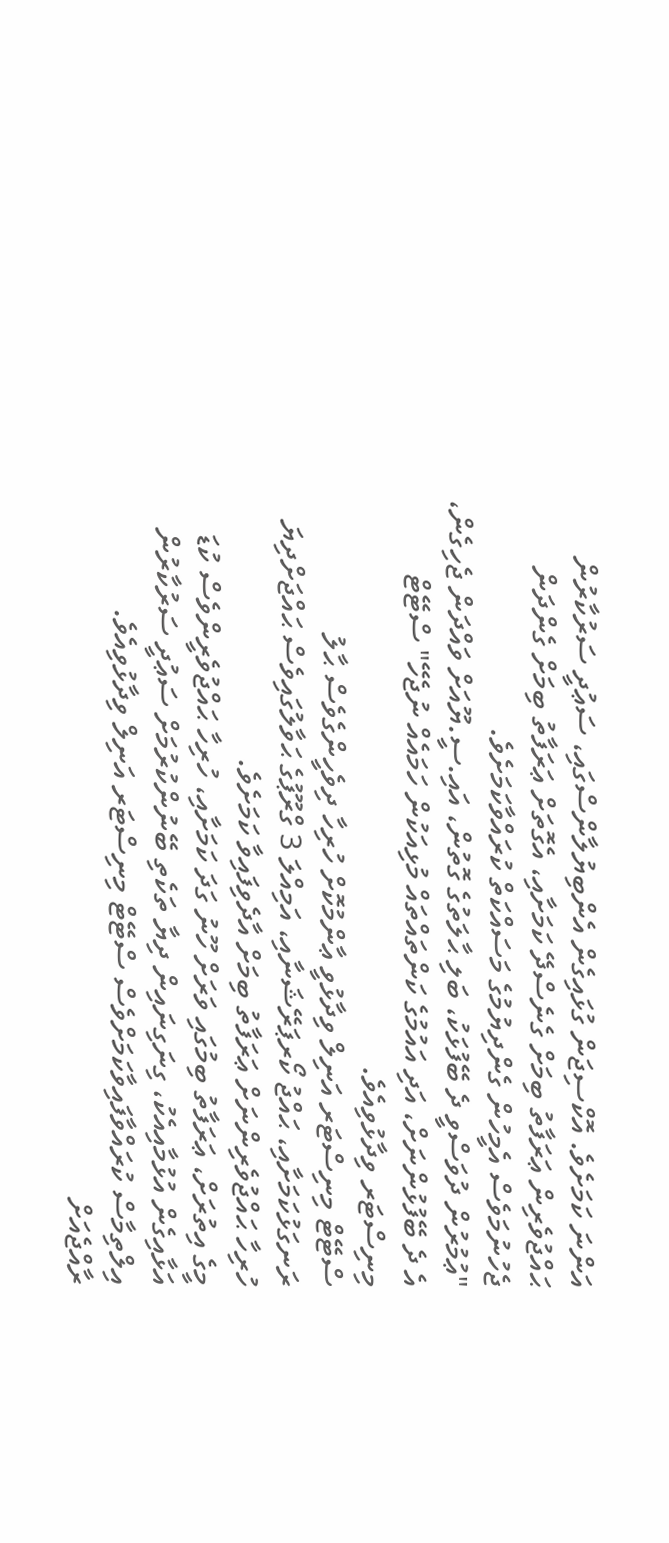އަންނަ ކަމަށެވެ. އޮކްސިޖަން ގުޅައިގެން އެންބިޔުލާންސްގައި، ސަޢުދީ ސަރުކާރުން ޙައްޖުވެރިން ޢަރަފާތު ބިމަށް ގެނެސްދޭ ކަމަށާއި، އެގޮތަށް ޢަރަފާތު ބިމަށް ގެންދަން ޖެހުނުމަވެސް އެމީހުން ގެންދިޔުމުގެ މަސައްކަތް ކުރައްވާކަމަށެވެ.
"ޢުމުރުން ދުވަސްވީ ދެ ބޭފުޅަކު، ބަލި ޙާލަތުގެ ގޮތުން، އައި.ސީ.ޔޫއަށް ވައްދަން ޖެހިގެން، އެ ދެ ބޭފުޅުންނަށް، އަދި އައުމުގެ ކަންތައްތައް މުޅިއަކުން ހަމައެއް ނުޖެހޭ" ސްޓޭޓް މިނިސްޓަރ ވިދާޅުވިއެވެ.
ސްޓޭޓް މިނިސްޓަރ އަނިލް ވިދާޅުވީ ޢާންމުކޮށް ހުރިހާ ދިވެހީންގެވެސް ޙާލު ރަނގަޅުކަމަށާއި، ޙައްޖު ކޯރޕަރޭޝަނާއި، އަމިއްލަ 3 ގްރޫޕުގެ ޙަވާލުގައިވެސް ޙައްޖަށްދިޔަ ހުރިހާ ޙައްޖުވެރިންނަށް ޢަރަފާތު ބިމަށް އާދެވިފައިވާ ކަމަށެވެ.
މީގެ އިތުރަށް، ޢަރަފާތު ބިމުގައި ވަރަށް ހޫނު ގަދަ ކަމަށާއި، ހުރިހާ ޙައްޖުވެރީންވެސް ކުޑަ އަޅާއިގެން އުޅުމާއިއެކު، ގިނަގިނައިން ދިޔާ ތަކެތި ބޭނުންކުރުމަށް ސަޢުދީ ސަރުކާރުން އިލްތިމާސް ކުރައްވާފައިވާކަމަށްވެސް ސްޓޭޓް މިނިސްޓަރ އަނިލް ވިދާޅުވިއެވެ.
ރާއްޖެއަށް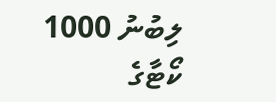ލިބުނު 1000 ކޯޓާގެ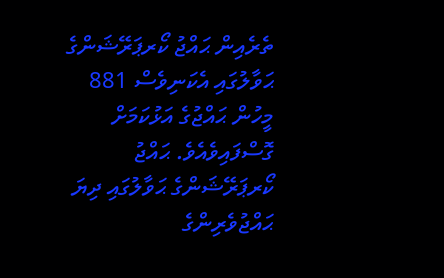ތެރެއިން ޙައްޖު ކޯރޕަރޭޝަންގެ ޙަވާލުގައި އެކަނިވެސް 881 މީހުން ޙައްޖުގެ އަޅުކަމަށް ގޮސްފައިވެއެވެ. ޙައްޖު ކޯރޕަރޭޝަންގެ ޙަވާލުގައި ދިޔަ ޙައްޖުވެރިންގެ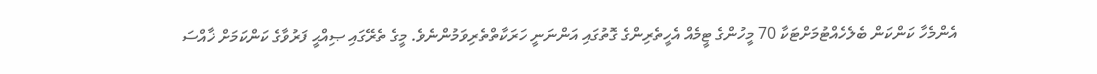އެންމެހާ ކަންކަން ބެލެހެއްޓުމަށްޓަކާ 70 މީހުންގެ ޓީމެއް އެހީތެރިންގެ ގޮތުގައި އަންނަނީ ހަރަކާތްތެރިވަމުންނެވެ. މީގެ ތެރޭގައި ޞިއްޙީ ފަރުވާގެ ކަންކަމަށް ޚާއްސަ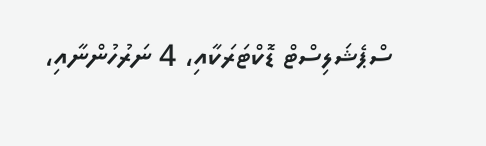ސްޕެޝަލިސްޓް ޑޮކްޓަރަކާއި، 4 ނަރުހުންނާއި،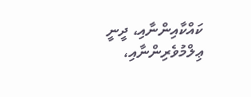ކައްކާއިންނާއި، ދީނީ ޢިލްމުވެރިންނާއި،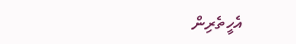އެހީތެރިން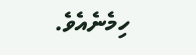ހިމެނެއެވެ.